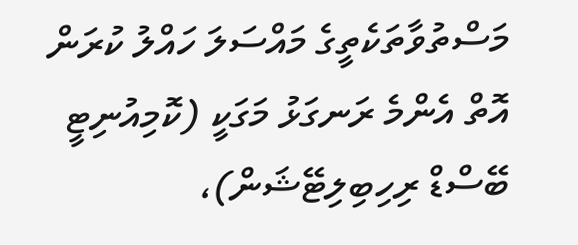މަސްތުވާތަކެތީގެ މައްސަލަ ހައްލު ކުރަން އޮތް އެންމެ ރަނގަޅު މަގަކީ (ކޮމިއުނިޓީ ބޭސްޑް ރިހިބިލިޓޭޝަން)،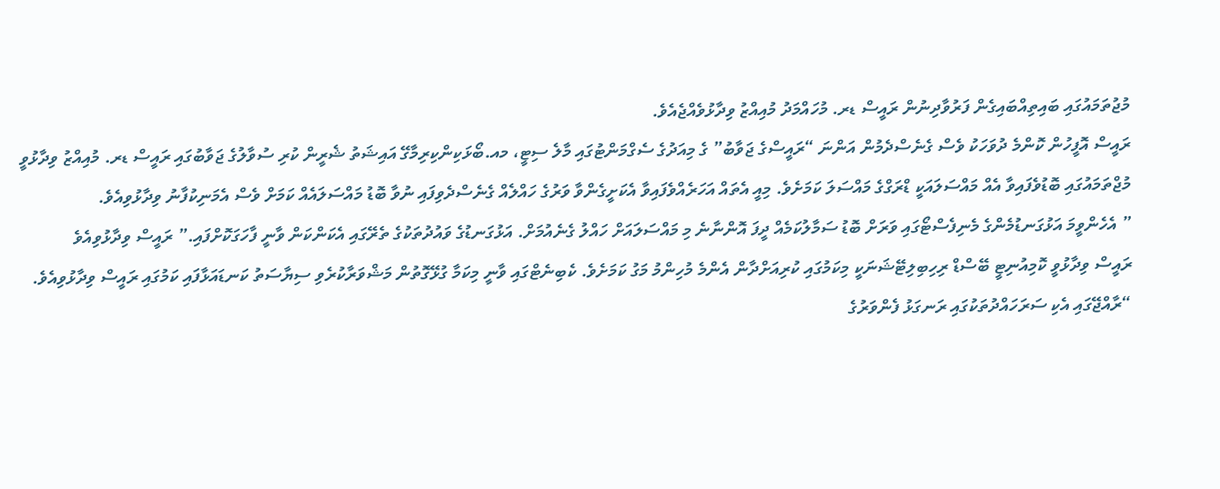މުޖުތަމައުގައި ބައިތިއްބައިގެން ފަރުވާދިނުން ރައީސް ޑރ. މުހައްމަދު މުއިއްޒު ވިދާޅުވެއްޖެއެވެ.
ރައީސް އޮފީހުން ކޮންމެ ދުވަހަކު ވެސް ގެނެސްދެމުން އަންނަ “ރައީސްގެ ޖަވާބު” ގެ މިއަދުގެ ސެގްމަންޓުގައި މާލެ ސިޓީ، މއ.ބޯޅަކިންކިރިމާގޭ އައިޝަތު ޝެރީން ކުރި ސުވާލުގެ ޖަވާބުގައި ރައީސް ޑރ. މުއިއްޒު ވިދާޅުވީ މުޖްތަމައުގައި ބޮޑުވެފައިވާ އެއް މައްސަލައަކީ ޑްރަގްގެ މައްސަލަ ކަމަށެވެ. މިއީ އެތައް އަހަރެއްވެފައިވާ އެކަށީގެންވާ ވަރުގެ ހައްލެއް ގެނެސްދެވިފައި ނުވާ ބޮޑު މައްސަލައެއް ކަމަށް ވެސް އެމަނިކުފާނު ވިދާޅުވިއެވެ.
” އެހެންވީމަ އަޅުގަނޑުމެންގެ މެނިފެސްޓޯގައި ވަރަށް ބޮޑު ސަމާލުކަމެއް ދީފަ އޮންނާނެ މި މައްސަލައަށް ހައްލު ގެނެއުމަށް. އަޅުގަނޑުގެ ވައުދުތަކުގެ ތެރޭގައި އެކަންކަން ވާނީ ފާހަގަކޮށްފައި.” ރައީސް ވިދާޅުވިއެވެ
ރައީސް ވިދާޅުވީ ކޮމިއުނިޓީ ބޭސްޑް ރިހިބިލިޓޭޝަނަކީ މިކަމުގައި ކުރިއަށްދާން އެންމެ މުހިންމު މަގު ކަމަށެވެ. ކެބިނެޓްގައި ވާނީ މިކަމާ ގުޅޭގޮތުން މަޝްވަރާކުރެވި ސިޔާސަތު ކަނޑައަޅާފައި ކަމުގައި ރައީސް ވިދާޅުވިއެވެ.
“ރާއްޖޭގައި އެކި ސަރަހައްދުތަކުގައި ރަނގަޅު ފެންވަރުގެ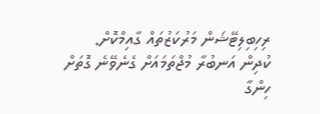ރިހިބިލިޓޭޝަން މަރުކަޒުތައް ގާއިމްކޮށް. ކުދިން އަނބުރާ މުޖްތަމައަށް ގެނެވޭނެ ގޮތަށް ހިންގާ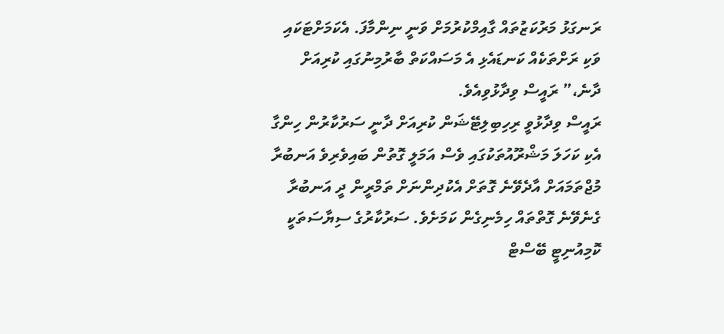ރަނގަޅު މަރުކަޒުތައް ގާއިމްކުރުމަށް ވަނީ ނިންމާފަ. އެކަމަށްޓަކައި ވަކި ރަށްތަކެއް ކަނޑައެޅި އެ މަސައްކަތް ބާރުމިނުގައި ކުރިއަށް ދާނެ،” ރައީސް ވިދާޅުވިއެވެ.
ރައީސް ވިދާޅުވީ ރިހިބިލިޓޭޝަން ކުރިއަށް ދާނީ ސަރުކާރުން ހިންގާ އެކި ކަހަލަ މަޝްރޫއުތަކުގައި ވެސް އަމަލީ ގޮތުން ބައިވެރިވެ އަނބުރާ މުޖްތަމައަށް އާދެވޭނެ ގޮތަށް އެކުދިންނަށް ތަމްރީން ދީ އަނބުރާ ގެނެވޭނެ ގޮތްތައް ހިމެނިގެން ކަމަށެވެ. ސަރުކާރުގެ ސިޔާސަތަކީ ކޮމިއުނިޓީ ބޭސްޓް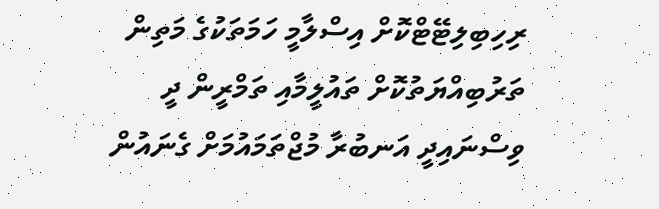ރިހިބިލިޓޭޓްކޮށް އިސްލާމީ ހަމަތަކުގެ މަތިން ތަރުބިއްޔަތުކޮށް ތައުލީމާއި ތަމްރީން ދީ ވިސްނައިދީ އަނބުރާ މުޖްތަމައުމަށް ގެނައުން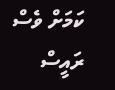ކަމަށް ވެސް ރައީސް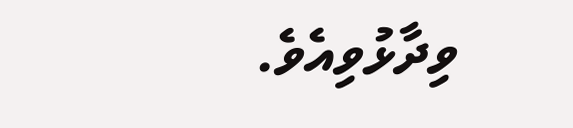ވިދާޅުވިއެވެ.